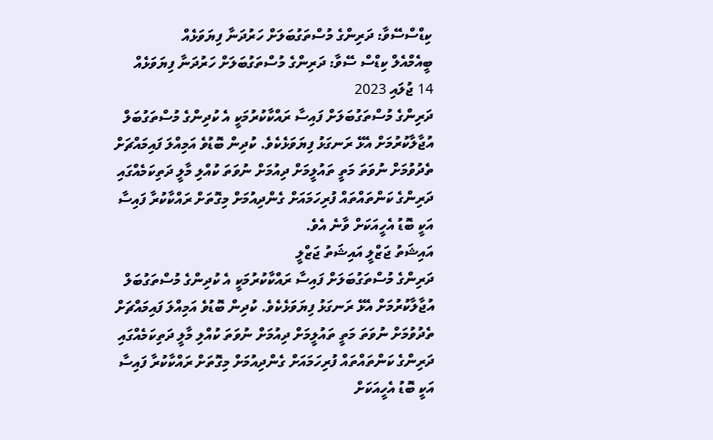ކިޑްސްސޭވާ: ދަރިންގެ މުސްތަގުބަލަށް ހަރުދަނާ ފިޔަވަޅެއް
ބީއެމްއެލް ކިޑްސް ސޭވާ: ދަރިންގެ މުސްތަގުބަލަށް ހަރުދަނާ ފިޔަވަޅެއް
14 ޖުލައި 2023
ދަރިންގެ މުސްތަގުބަލަށް ފައިސާ ރައްކާކުރުމަކީ އެ ކުދިންގެ މުސްތަގުބަލް އުޖާލާކުރުމަށް އެޅޭ ރަނގަޅު ފިޔަވަޅެކެވެ. ކުދިން ބޮޑުވެ އަމިއްލަ ފައިމައްޗަށް ތެދުވުމަށް ނުވަތަ މަތީ ތައުލީމަށް ދިއުމަށް ނުވަތަ ކުއްލި މާލީ ދަތިކަމެއްގައި ދަރިންގެ ކަންތައްތައް ފުރިހަމައަށް ގެންދިއުމަށް މިގޮތަށް ރައްކާކުރާ ފައިސާ އަކީ ބޮޑު އެހީއަކަށް ވާނެ އެވެ.
އައިޝަތު ޖަޒްލީ އައިޝަތު ޖަޒްލީ
ދަރިންގެ މުސްތަގުބަލަށް ފައިސާ ރައްކާކުރުމަކީ އެ ކުދިންގެ މުސްތަގުބަލް އުޖާލާކުރުމަށް އެޅޭ ރަނގަޅު ފިޔަވަޅެކެވެ. ކުދިން ބޮޑުވެ އަމިއްލަ ފައިމައްޗަށް ތެދުވުމަށް ނުވަތަ މަތީ ތައުލީމަށް ދިއުމަށް ނުވަތަ ކުއްލި މާލީ ދަތިކަމެއްގައި ދަރިންގެ ކަންތައްތައް ފުރިހަމައަށް ގެންދިއުމަށް މިގޮތަށް ރައްކާކުރާ ފައިސާ އަކީ ބޮޑު އެހީއަކަށް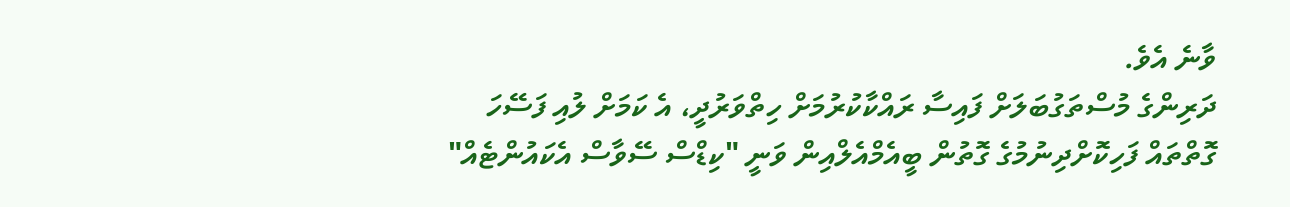ވާނެ އެވެ.
ދަރިންގެ މުސްތަގުބަލަށް ފައިސާ ރައްކާކުރުމަށް ހިތްވަރުދީ، އެ ކަމަށް ލުއި ފަސޭހަ ގޮތްތައް ފަހިކޮށްދިނުމުގެ ގޮތުން ބީއެމްއެލްއިން ވަނީ "ކިޑްސް ސޭވާސް އެކައުންޓެއް"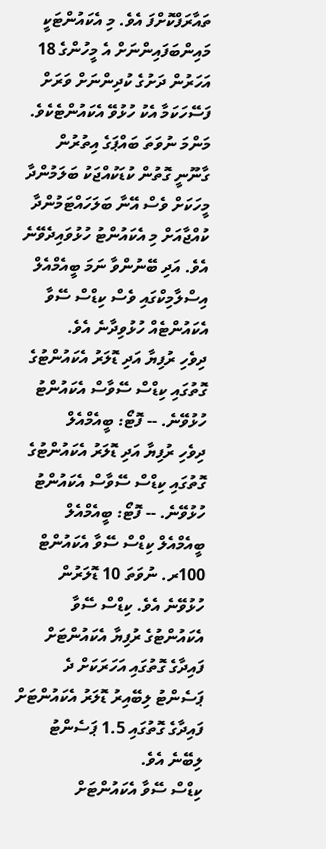ތައާރަފްކޮށްފަ އެވެ. މި އެކައުންޓަކީ މައިންބަފައިންނަށް އެ މީހުންގެ 18 އަހަރުން ދަށުގެ ކުދިންނަށް ވަރަށް ފަސޭހަކަމާ އެކު ހުޅުވޭ އެކައުންޓެކެވެ. މަންމަ ނުވަތަ ބައްޕަގެ އިތުރުން ގާނޫނީ ގޮތުން ކުޑަކުއްޖަކު ބަލަމުންދާ މީހަކަށް ވެސް އޭނާ ބަލަހައްޓަމުންދާ ކުއްޖާއަށް މި އެކައުންޓު ހުޅުވައިދެވޭނެ އެވެ. އަދި ބޭނުންވާ ނަމަ ބީއެމްއެލް އިސްލާމިކްގައި ވެސް ކިޑްސް ސޭވާ އެކައުންޓެއް ހުޅުވިދާނެ އެވެ.
ދިވެހި ރުފިޔާ އަދި ޑޮލަރު އެކައުންޓުގެ ގޮތުގައި ކިޑްސް ސޭވާސް އެކައުންޓު ހުޅުވޭނެ. -- ފޮޓޯ: ބީއެމްއެލް
ދިވެހި ރުފިޔާ އަދި ޑޮލަރު އެކައުންޓުގެ ގޮތުގައި ކިޑްސް ސޭވާސް އެކައުންޓު ހުޅުވޭނެ. -- ފޮޓޯ: ބީއެމްއެލް
ބީއެމްއެލް ކިޑްސް ސޭވާ އެކައުންޓް 100ރ. ނުވަތަ 10 ޑޮލަރުން ހުޅުވޭނެ އެވެ. ކިޑްސް ސޭވާ އެކައުންޓުގެ ރުފިޔާ އެކައުންޓަށް ފައިދާގެ ގޮތުގައި އަހަރަކަށް ދެ ޕަސެންޓު ލިބޭއިރު ޑޮލަރު އެކައުންޓަށް ފައިދާގެ ގޮތުގައި 1.5 ޕަސެންޓު ލިބޭނެ އެވެ.
ކިޑްސް ސޭވާ އެކައުންޓަށް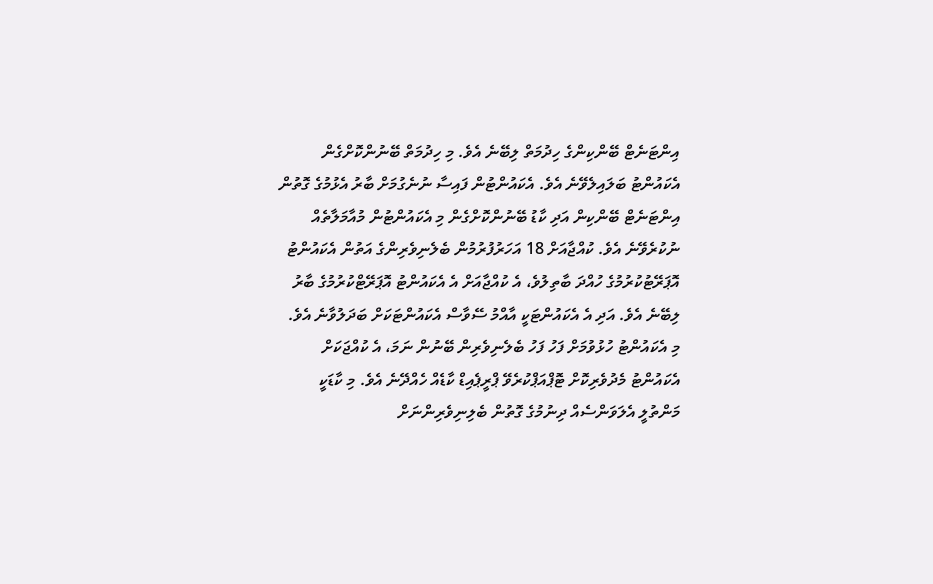އިންޓަނެޓް ބޭންކިންގެ ހިދުމަތް ލިބޭނެ އެވެ. މި ހިދުމަތް ބޭނުންކޮށްގެން އެކައުންޓު ބަލައިލެވޭނެ އެވެ. އެކައުންޓުން ފައިސާ ނުނެގުމަށް ބާރު އެޅުމުގެ ގޮތުން އިންޓަނެޓް ބޭންކިން އަދި ކާޑު ބޭނުންކޮށްގެން މި އެކައުންޓުން މުއާމަލާތެއް ނުކުރެވޭނެ އެވެ. ކުއްޖާއަށް 18 އަހަރުފުރުމުން ބެލެނިވެރިންގެ އަތުން އެކައުންޓު އޮޕަރޭޓުކުރުމުގެ ހުއްދަ ބާތިލުވެ، އެ ކުއްޖާއަށް އެ އެކައުންޓު އޮޕަރޭޓްކުރުމުގެ ބާރު ލިބޭނެ އެވެ. އަދި އެ އެކައުންޓަކީ އާއްމު ސޭވާސް އެކައުންޓަކަށް ބަދަލުވާނެ އެވެ.
މި އެކައުންޓު ހުޅުވުމަށް ފަހު ފަހު ބެލެނިވެރިން ބޭނުން ނަމަ، އެ ކުއްޖަކަށް އެކައުންޓު މެދުވެރިކޮށް ޓޮޕްއަޕްކުރެވޭ ޕްރީޕެއިޑް ކާޑެއް ހެއްދޭނެ އެވެ. މި ކާޑަކީ މަންތުލީ އެލަވަންސެއް ދިނުމުގެ ގޮތުން ބެލިނިވެރިންނަށް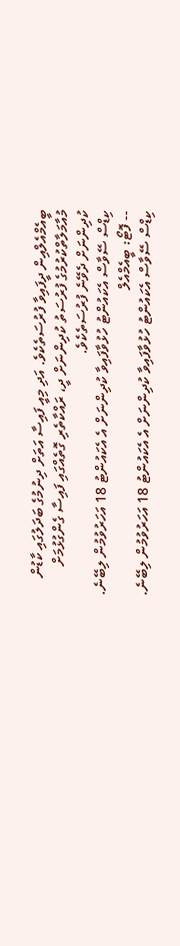ބީއެމްއެލްއިން ދީފައިވާ ފުރުސަތެކެވެ. އަދި މިއީ ފައިސާ އަތަށް ދިނުމުގެ ބަދަލުގައި ކާޑުން މުއާމަލާތްކުރުމުގެ ފުރުސަތު ކުދިންނަށް ދީ، ރައްކާތެރި ގޮތެއްގައި ފައިސާ ގެންގުޅުމަށް ކުދިންނަށް ދެވޭނެ ފުރުސަތެކެވެ.
ކިޑްސް ސޭވާސް އެކައުންޓު ހުޅުވާފައިވާ ކުދިންނަށް އެ އެކައުންޓު 18 އަހަރުވުމުން ލިބޭނެ. -- ފޮޓޯ: ބީއެމްއެލް
ކިޑްސް ސޭވާސް އެކައުންޓު ހުޅުވާފައިވާ ކުދިންނަށް އެ އެކައުންޓު 18 އަހަރުވުމުން ލިބޭނެ.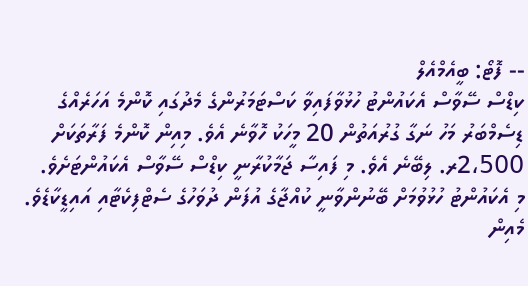-- ފޮޓޯ: ބީއެމްއެލް
ކިޑްސް ސޭވާސް އެކައުންޓު ހުޅުވާފައިވާ ކަސްޓަމަރުންގެ މެދުގައި ކޮންމެ އަހަރެއްގެ ޑިސެމްބަރު މަހު ނަގާ ގުރުއަތުން 20 މީހަކު ހޮވާނެ އެވެ. މިއިން ކޮންމެ ފަރާތަކަށް 2،500ރ. ލިބޭނެ އެވެ. މި ފައިސާ ޖަމާކުރާނީ ކިޑްސް ސޭވާސް އެކައުންޓަށެވެ.
މި އެކައުންޓު ހުޅުވުމަށް ބޭނުންވާނީ ކުއްޖާގެ އުފަން ދުވަހުގެ ސެޓްފިކެޓާއި އައިޑީކާޑެވެ. މެއިން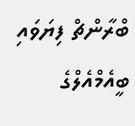ބްރާންޗް ފިޔަވައި ބީއެމްއެލްގެ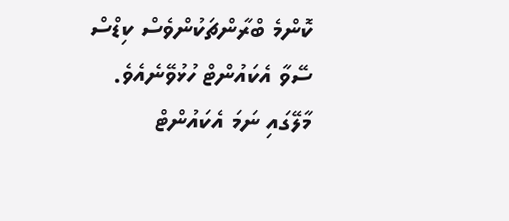ކޮންމެ ބްރާންޗަކުންވެސް ކިޑްސް ސޭވާ އެކައުންޓް ހުޅުވޭނެއެވެ. މާލޭގައި ނަމަ އެކައުންޓް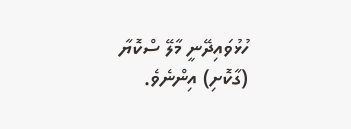ހުޅުވައިދޭނީ މާލޭ ސްކޮޔާ (ގާކޮށި) އިންނެވެ.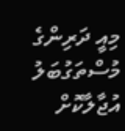މިއީ ދަރިންގެ މުސްތަގުބަލު އުޖާލާކޮށް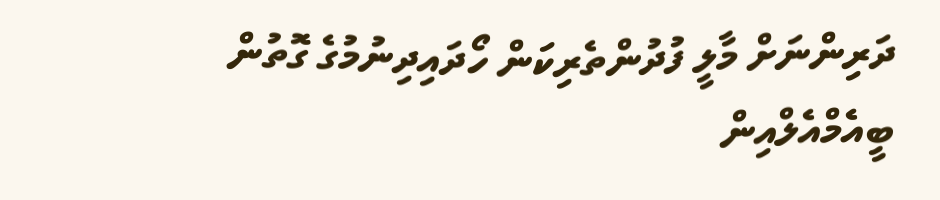ދަރިންނަށް މާލީ ފުދުންތެރިކަން ހޯދައިދިނުމުގެ ގޮތުން ބީއެމްއެލްއިން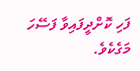ފަހި ކޮށްދީފައިވާ ފަސޭހަ މަގެކެވެ.